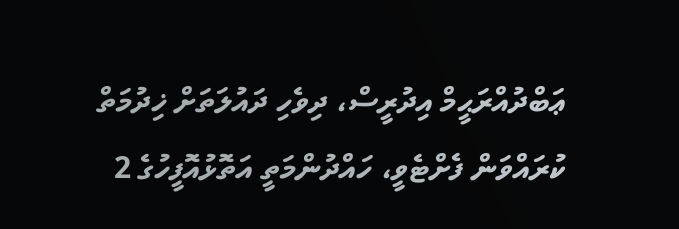ޢަބްދުއްރަޙީމް އިދުރީސް، ދިވެހި ދައުލަތަށް ޚިދުމަތް ކުރައްވަން ފެށްޓެވީ، ހައްދުންމަތީ އަތޮޅުއޮފީހުގެ 2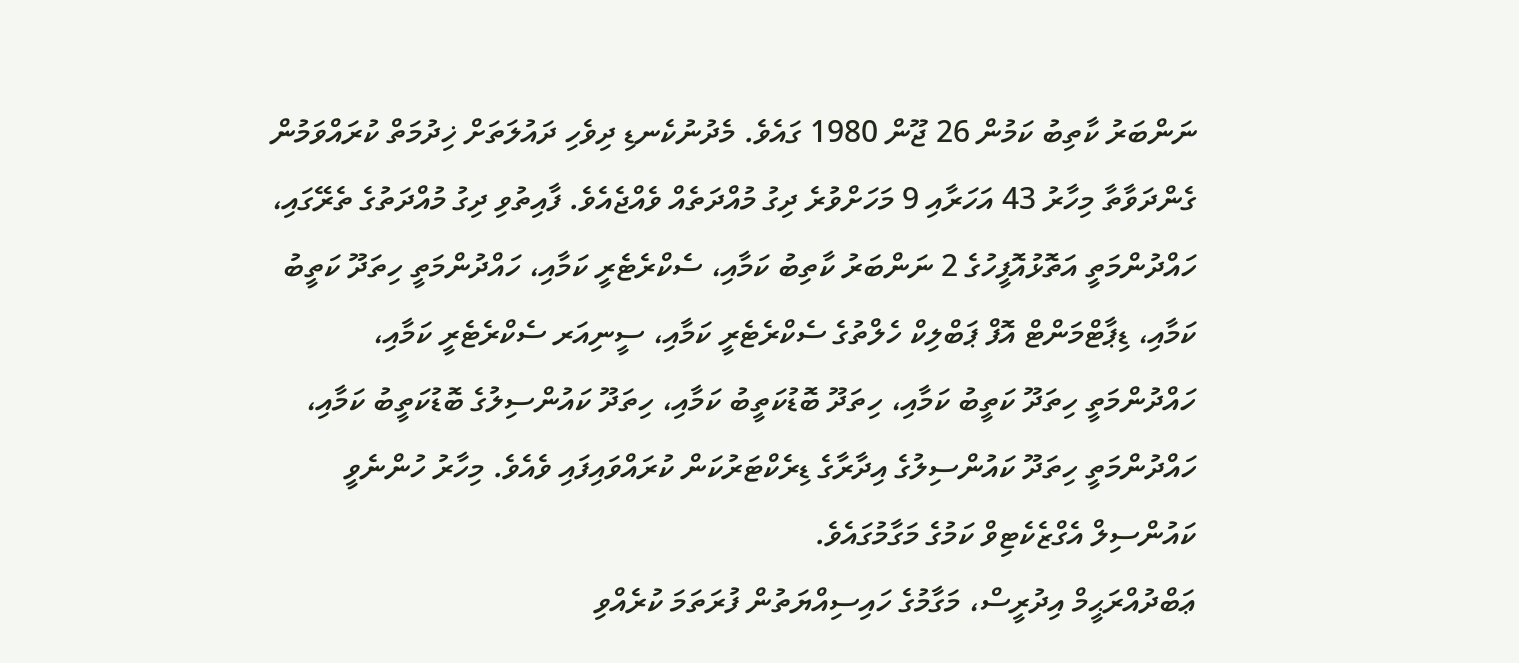ނަންބަރު ކާތިބު ކަމުން 26 ޖޫން 1980 ގައެވެ. މެދުނުކެނޑި ދިވެހި ދައުލަތަށް ޚިދުމަތް ކުރައްވަމުން ގެންދަވާތާ މިހާރު 43 އަހަރާއި 9 މަހަށްވުރެ ދިގު މުއްދަތެއް ވެއްޖެއެވެ. ފާއިތުވި ދިގު މުއްދަތުގެ ތެރޭގައި، ހައްދުންމަތީ އަތޮޅުއޮފީހުގެ 2 ނަންބަރު ކާތިބު ކަމާއި، ސެކްރެޓެރީ ކަމާއި، ހައްދުންމަތީ ހިތަދޫ ކަތީބު ކަމާއި، ޑިޕާޓްމަންޓް އޮފް ޕަބްލިކް ހެލްތުގެ ސެކްރެޓެރީ ކަމާއި، ސީނިއަރ ސެކްރެޓެރީ ކަމާއި، ހައްދުންމަތީ ހިތަދޫ ކަތީބު ކަމާއި، ހިތަދޫ ބޮޑުކަތީބު ކަމާއި، ހިތަދޫ ކައުންސިލުގެ ބޮޑުކަތީބު ކަމާއި، ހައްދުންމަތީ ހިތަދޫ ކައުންސިލުގެ އިދާރާގެ ޑިރެކްޓަރުކަން ކުރައްވައިފައި ވެއެވެ. މިހާރު ހުންނެވީ ކައުންސިލް އެގްޒެކެޓިވް ކަމުގެ މަގާމުގައެވެ.
ޢަބްދުއްރަޙީމް އިދުރީސް، މަގާމުގެ ހައިސިއްޔަތުން ފުރަތަމަ ކުރެއްވި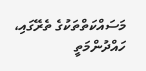މަސައްކަތްތަކުގެ ތެރޭގައި، ހައްދުންމަތީ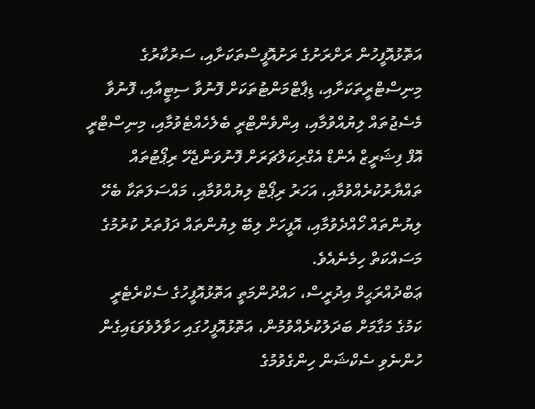އަތޮޅުއޮފީހުން ރަށްރަށުގެ ރަށުއޮފީސްތަކަށާއި، ސަރުކާރުގެ މިނިސްޓްރީތަކަށާއި، ޑިޕާޓްމަންޓުތަކަށް ފޮނުވާ ސިޓީއާއި، ފޮނުވާ މެސެޖުތައް ލިޔުއްވުމާއި، އިންވެންޓްރީ ބެލެހެއްޓެވުމާއި، މިނިސްޓްރީ އޮފް ފިޝަރީޒް އެންޑް އެގްރިކަލްޗަރަށް ފޮނުވަންޖެހޭ ރިޕޯޓުތައް ތައްޔާރުކުރެއްވުމާއި، އަހަރު ރިޕޯޓް ލިޔުއްވުމާއި، މައްސަލަތަކާ ބެހޭ ލިޔުންތައް ހޯއްދެވުމާއި، އޮފީހަށް ލިބޭ ލިޔުންތައް ދަފުތަރު ކުރުމުގެ މަސައްކަތް ހިމެނެއެވެ.
ޢަބްދުއްރަޙީމް އިދުރީސް، ހައްދުންމަތީ އަތޮޅުއޮފީހުގެ ސެކްރެޓެރީ ކަމުގެ މަގާމަށް ބަދަލުކުރެއްވުމުން، އަތޮޅުއޮފީހުގައި ހަވާލުވެވަޑައިގެން ހުންނެވި ސެކްޝަން ހިންގެވުމުގެ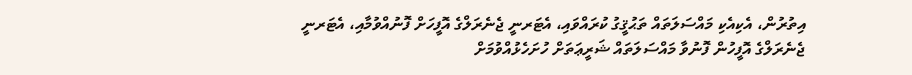އިތުރުން، އެކިއެކި މައްސަލަތައް ތަޙުޤީގު ކުރައްވައި، އެޓަރނީ ޖެނެރަލްގެ އޮފީހަށް ފޮނުއްވުމާއި، އެޓަރނީ ޖެނެރަލްގެ އޮފީހުން ފޮނުވާ މައްސަލަތައް ޝަރީޢަތަށް ހުށަހެޅުއްވުމަށް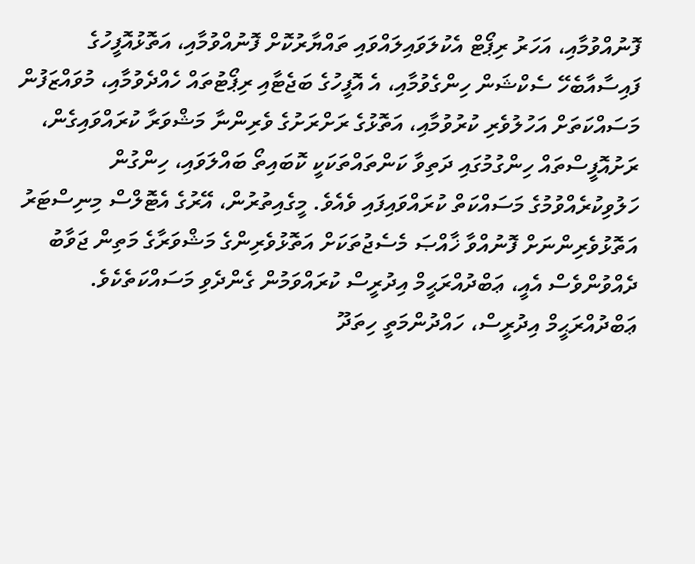ފޮނުއްވުމާއި، އަހަރު ރިޕޯޓް އެކުލަވައިލައްވައި ތައްޔާރުކޮށް ފޮނުއްވުމާއި، އަތޮޅުއޮފީހުގެ ފައިސާއާބެހޭ ސެކްޝަން ހިންގެވުމާއި، އެ އޮފީހުގެ ބަޖެޓާއި ރިޕޯޓުތައް ހެއްދެވުމާއި، މުވައްޒަފުން މަސައްކަތަށް އަހުލުވެރި ކުރުވުމާއި، އަތޮޅުގެ ރަށްރަށުގެ ވެރިންނާ މަޝްވަރާ ކުރައްވައިގެން، ރަށުއޮފީސްތައް ހިންގުމުގައި ދަތިވާ ކަންތައްތަކަކީ ކޮބައިތޯ ބައްލަވައި، ހިންގުން ހަލުވިކުރެއްވުމުގެ މަސައްކަތް ކުރައްވައިފައި ވެއެވެ. މީގެއިތުރުން، އޭރުގެ އެޓޮލްސް މިނިސްޓަރު އަތޮޅުވެރިންނަށް ފޮނުއްވާ ޚާއްޞަ މެސެޖުތަކަށް އަތޮޅުވެރިންގެ މަޝްވަރާގެ މަތިން ޖަވާބު ދެއްވުންވެސް އެއީ، ޢަބްދުއްރަޙީމް އިދުރީސް ކުރައްވަމުން ގެންދެވި މަސައްކަތެކެވެ.
ޢަބްދުއްރަޙީމް އިދުރީސް، ހައްދުންމަތީ ހިތަދޫ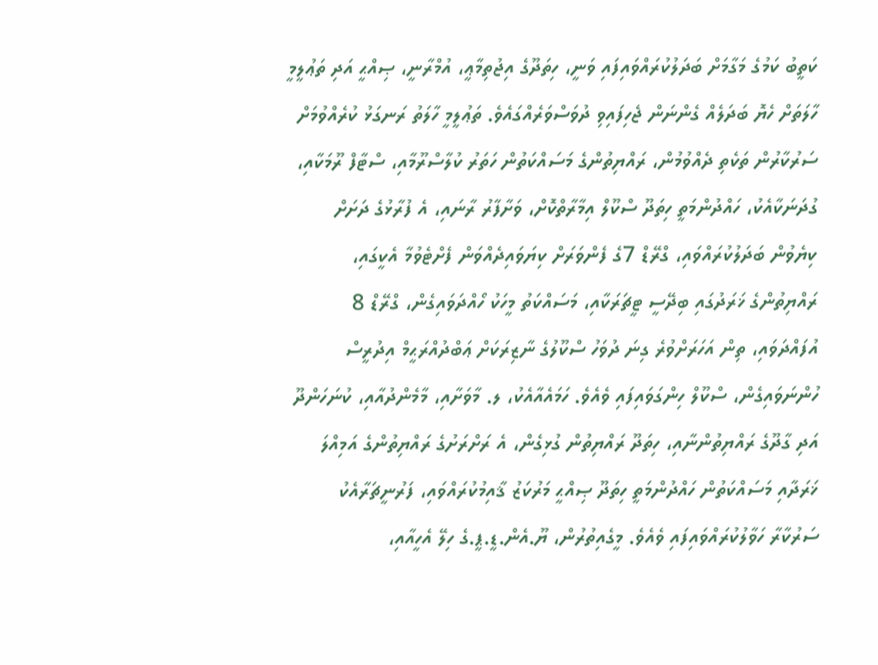ކަތީބު ކަމުގެ މަގާމަށް ބަދަލުކުރައްވައިފައި ވަނީ، ހިތަދޫގެ އިޖުތިމާޢީ، އުމްރާނީ، ޞިއްޙީ އަދި ތަޢުލީމީ ހާލަތަށް ހެޔޮ ބަދަލެއް ގެންނަން ޖެހިފައިވި ދުވަސްވަރެއްގައެވެ. ތަޢުލީމީ ހާލަތު ރަނގަޅު ކުރެއްވުމަށް ސަރުކާރުން ތަކެތި ދެއްވުމުން، ރައްޔިތުންގެ މަސައްކަތުން ހަތަރު ކުލާސްރޫމާއި، ސްޓާފް ރޫމަކާއި، ގުދަނަކާއެކު، ހައްދުންމަތީ ހިތަދޫ ސްކޫލް އިމާރާތްކޮށް، ވަށާފާރު ރާނައި، އެ ފުރާޅުގެ ދަށަށް ކިޔެވުން ބަދަލުކުރައްވައި، ގްރޭޑް 7ގެ ފެންވަރަށް ކިޔަވައިދެއްވަން ފެށްޓެވުމާ އެކީގައި، ރައްޔިތުންގެ ޚަރަދުގައި ބިދޭސީ ޓީޗަރަކާއި، މަސައްކަތު މީހަކު ހޯއްދަވައިގެން، ގްރޭޑް 8 އުފައްދަވައި، ތިން އަހަރަށްވުރެ ގިނަ ދުވަހު ސްކޫލުގެ ނާޒިރަކަށް ޢަބްދުއްރަޙީމް އިދުރީސް ހުންނަވައިގެން، ސްކޫލް ހިންގަވައިފައި ވެއެވެ. ހަމައެއާއެކު، ލ. މާވަށާއި، މާމެންދުއާއި، ކުނަހަންދޫ އަދި ގާދޫގެ ރައްޔިތުންނާއި، ހިތަދޫ ރައްޔިތުން ގުޅިގެން، އެ ރަށްރަށުގެ ރައްޔިތުންގެ އަމިއްލަ ޚަރަދާއި މަސައްކަތުން ހައްދުންމަތީ ހިތަދޫ ޞިއްޙީ މަރުކަޒު ޤާއިމުކުރައްވައި، ފަރުނީޗަރާއެކު ސަރުކާރާ ހަވާލުކުރައްވައިފައި ވެއެވެ. މީގެއިތުރުން، ޔޫ.އެން.ޑީ.ޕީ.ގެ ހިލޭ އެހީއާއި،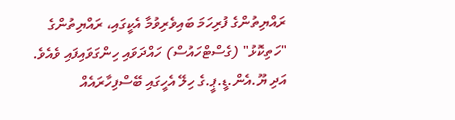ރައްޔިތުންގެ ފުރިހަމަ ބައިވެރިވުމާ އެކީގައި، ރައްޔިތުންގެ "ހަތިކޮޅު" (ގެސްޓްހައުސް) ހައްދަވައި ހިންގަވައިފައި ވެއެވެ. އަދި ޔޫ.އެން.ޑީ.ޕީ.ގެ ހިލޭ އެހީގައި ބޭސްފިހާރައެއް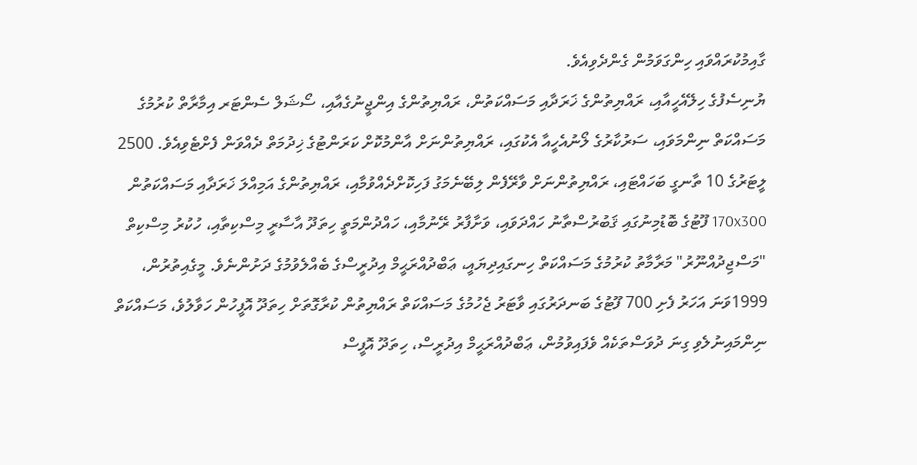ގާއިމުކުރައްވައި ހިންގަވަމުން ގެންދެވިއެވެ.
ޔުނިސެފުގެ ހިލޭއެހީއާއި، ރައްޔިތުންގެ ޚަރަދާއި މަސައްކަތުން، ރައްޔިތުންގެ އިންޖީނުގެއާއި، ސޯޝަލް ސެންޓަރ އިމާރާތް ކުރުމުގެ މަސައްކަތް ނިންމަވައި، ސަރުކާރުގެ ލޯނުއެހީއާ އެކުގައި، ރައްޔިތުންނަށް އާންމުކޮށް ކަރަންޓުގެ ޚިދުމަތް ދެއްވަން ފެށްޓެވިއެވެ. 2500 ލީޓަރުގެ 10 ތާނގީ ބަހައްޓައި، ރައްޔިތުންނަށް ވާރޭފެން ލިބޭނެމަގު ފަހިކޮށްދެއްވުމާއި، ރައްޔިތުންގެ އަމިއްލަ ޚަރަދާއި މަސައްކަތުން 170x300 ފޫޓުގެ ބޮޑުމިނުގައި ޤަބުރުސްތާނު ހައްދަވައި، ވަށާފާރު ރޭނުމާއި، ހައްދުންމަތީ ހިތަދޫ އާސާރީ މިސްކިތާއި، ހުކުރު މިސްކިތް "މަސްޖިދުއްނޫރު" މަރާމާތު ކުރުމުގެ މަސައްކަތް ހިނގައިދިޔައީ، ޢަބްދުއްރަޙީމް އިދުރީސްގެ ބެއްލެވުމުގެ ދަށުންނެވެ. މީގެއިތުރުން، 1999ވަނަ އަހަރު ފެށި 700 ފޫޓުގެ ބަނދަރުގައި ވާޓަރު ޖެހުމުގެ މަސައްކަތް ރައްޔިތުން ކުރާގޮތަށް ހިތަދޫ އޮފީހުން ހަވާލުވެ، މަސައްކަތް ނިންމައިނުލެވި ގިނަ ދުވަސްތަކެއް ވެފައިވުމުން، ޢަބްދުއްރަޙީމް އިދުރީސް، ހިތަދޫ އޮފީސް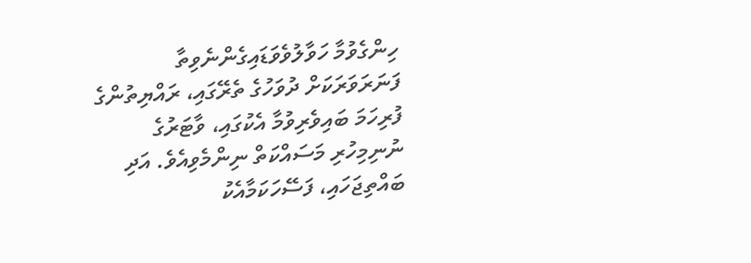ހިންގެވުމާ ހަވާލުވެވަޑައިގެންނެވިތާ ފަނަރަވަރަކަށް ދުވަހުގެ ތެރޭގައި، ރައްޔިތުންގެ ފުރިހަމަ ބައިވެރިވުމާ އެކުގައި، ވާޓަރުގެ ނުނިމިހުރި މަސައްކަތް ނިންމެވިއެވެ. އަދި ބައްތިޖަހައި، ފަސޭހަކަމާއެކު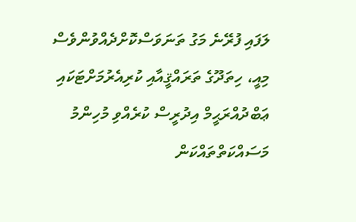ލަފައި ފުރޭނެ މަގު ތަނަވަސްކޮށްދެއްވުންވެސް މިއީ، ހިތަދޫގެ ތަރައްޤީއާއި ކުރިއެރުމަށްޓަކައި ޢަބްދުއްރަޙީމް އިދުރީސް ކުރެއްވި މުހިންމު މަސައްކަތްތައްކަން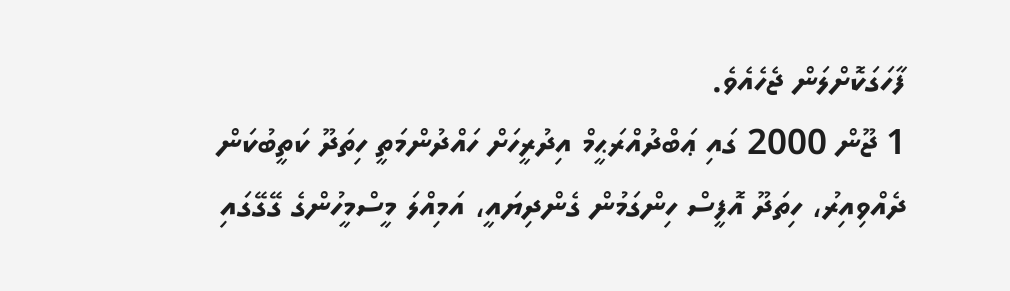ފާހަގަކޮށްލަން ޖެހެއެވެ.
1 ޖޫން 2000 ގައި ޢަބްދުއްރަޙީމް އިދުރީހަށް ހައްދުންމަތީ ހިތަދޫ ކަތީބުކަން ދެއްވިއިރު، ހިތަދޫ އޮފީސް ހިންގަމުން ގެންދިޔައީ، އަމިއްލަ މީސްމީހުންގެ ގޭގޭގައި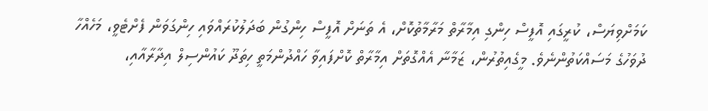ކަމަށްވިޔަސް، ކުރީގައި އޮފީސް ހިންގި އިމާރާތް މަރާމާތުކޮށް، އެ ތަނަށް އޮފީސް ހިންގުން ބަދަލުކުރައްވައި ހިންގަވަން ފެށްޓެވީ، މަހެއްހާ ދުވަހުގެ މަސައްކަތުންނެވެ. މީގެއިތުރުން، ޒަމާނާ އެއްގޮތަށް އިމާރާތް ކޮށްފައިވާ ހައްދުންމަތީ ހިތަދޫ ކައުންސިލް އިދާރާއާއި،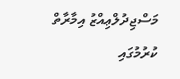މަސްޖިދުލްޢިއްޒު އިމާރާތް ކުރުމުގައި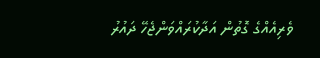ވެރިއެއްގެ ގޮތުން އަދާކުރައްވަންޖެހޭ ދައުރު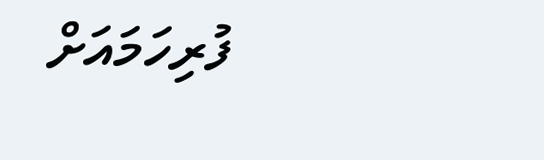ފުރިހަމައަށް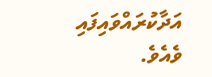އަދާކުރައްވައިފައި ވެއެވެ.